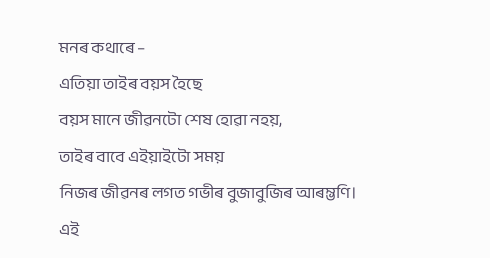মনৰ কথাৰে –
এতিয়া তাইৰ বয়স হৈছে
বয়স মানে জীৱনটো শেষ হোৱা নহয়,
তাইৰ বাবে এইয়াইটো সময়
নিজৰ জীৱনৰ লগত গভীৰ বুজাবুজিৰ আৰম্ভণি।
এই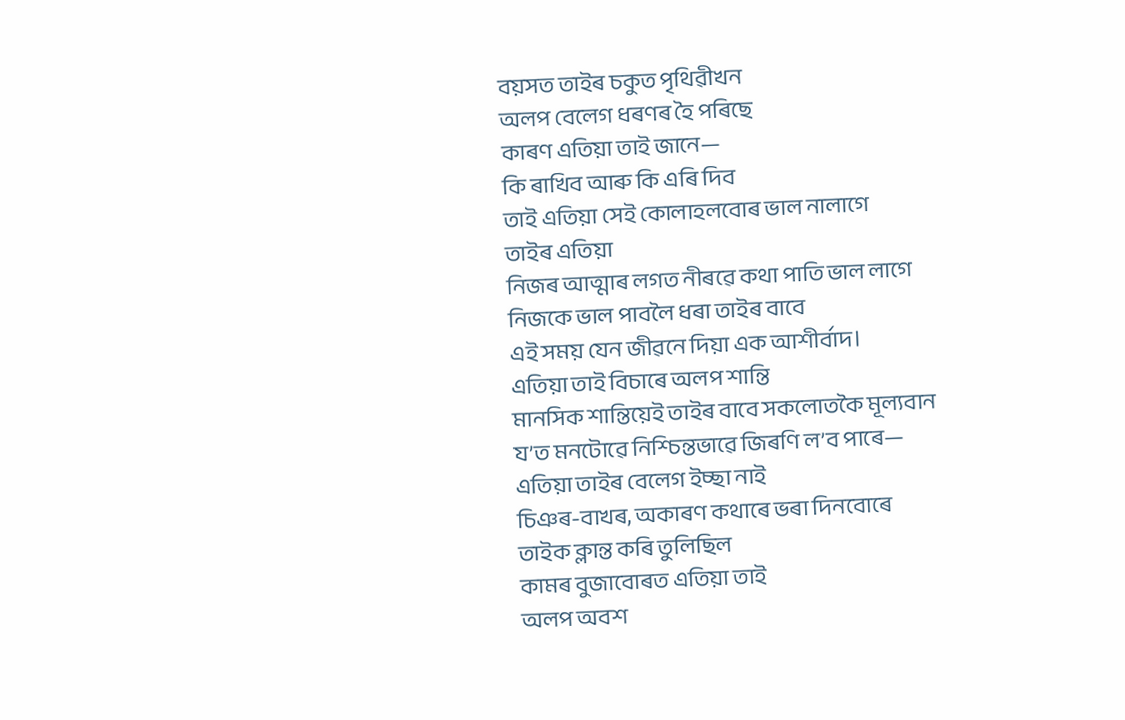বয়সত তাইৰ চকুত পৃথিৱীখন
অলপ বেলেগ ধৰণৰ হৈ পৰিছে
কাৰণ এতিয়া তাই জানে—
কি ৰাখিব আৰু কি এৰি দিব
তাই এতিয়া সেই কোলাহলবোৰ ভাল নালাগে
তাইৰ এতিয়া
নিজৰ আত্মাৰ লগত নীৰৱে কথা পাতি ভাল লাগে
নিজকে ভাল পাবলৈ ধৰা তাইৰ বাবে
এই সময় যেন জীৱনে দিয়া এক আশীৰ্বাদ।
এতিয়া তাই বিচাৰে অলপ শান্তি
মানসিক শান্তিয়েই তাইৰ বাবে সকলোতকৈ মূল্যবান
য’ত মনটোৱে নিশ্চিন্তভাৱে জিৰণি ল’ব পাৰে—
এতিয়া তাইৰ বেলেগ ইচ্ছা নাই
চিঞৰ-বাখৰ, অকাৰণ কথাৰে ভৰা দিনবোৰে
তাইক ক্লান্ত কৰি তুলিছিল
কামৰ বুজাবোৰত এতিয়া তাই
অলপ অবশ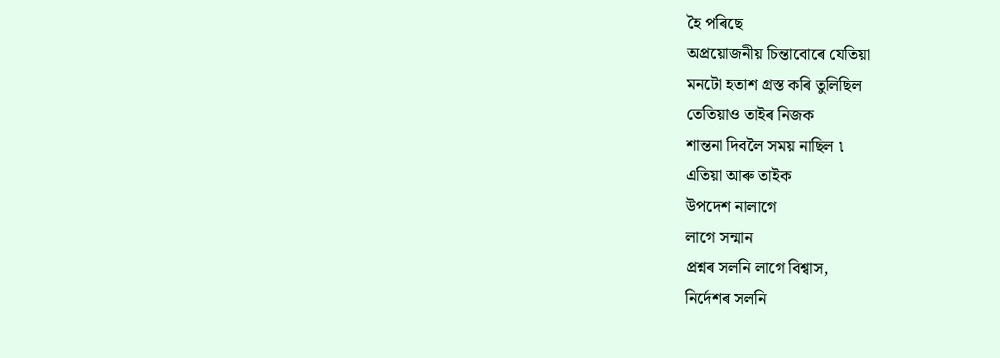হৈ পৰিছে
অপ্রয়োজনীয় চিন্তাবোৰে যেতিয়া
মনটো হতাশ গ্ৰস্ত কৰি তুলিছিল
তেতিয়াও তাইৰ নিজক
শান্তনা দিবলৈ সময় নাছিল ৷
এতিয়া আৰু তাইক
উপদেশ নালাগে
লাগে সন্মান
প্ৰশ্নৰ সলনি লাগে বিশ্বাস,
নিৰ্দেশৰ সলনি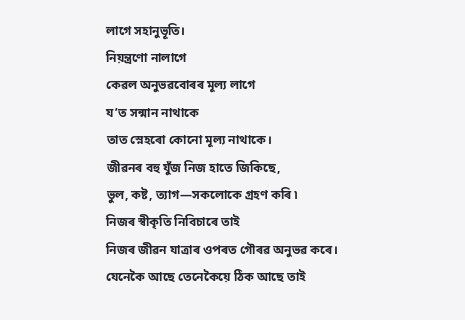লাগে সহানুভূতি।
নিয়ন্ত্ৰণো নালাগে
কেৱল অনুভৱবোৰৰ মূল্য লাগে
য’ত সন্মান নাথাকে
তাত স্নেহৰো কোনো মূল্য নাথাকে।
জীৱনৰ বহু যুঁজ নিজ হাতে জিকিছে,
ভুল, কষ্ট, ত্যাগ—সকলোকে গ্ৰহণ কৰি ৷
নিজৰ স্বীকৃতি নিবিচাৰে তাই
নিজৰ জীৱন যাত্ৰাৰ ওপৰত গৌৰৱ অনুভৱ কৰে।
যেনেকৈ আছে তেনেকৈয়ে ঠিক আছে তাই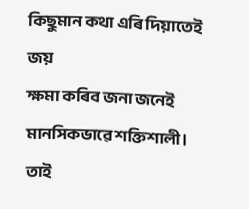কিছুমান কথা এৰি দিয়াতেই জয়
ক্ষমা কৰিব জনা জনেই
মানসিকভাৱে শক্তিশালী।
তাই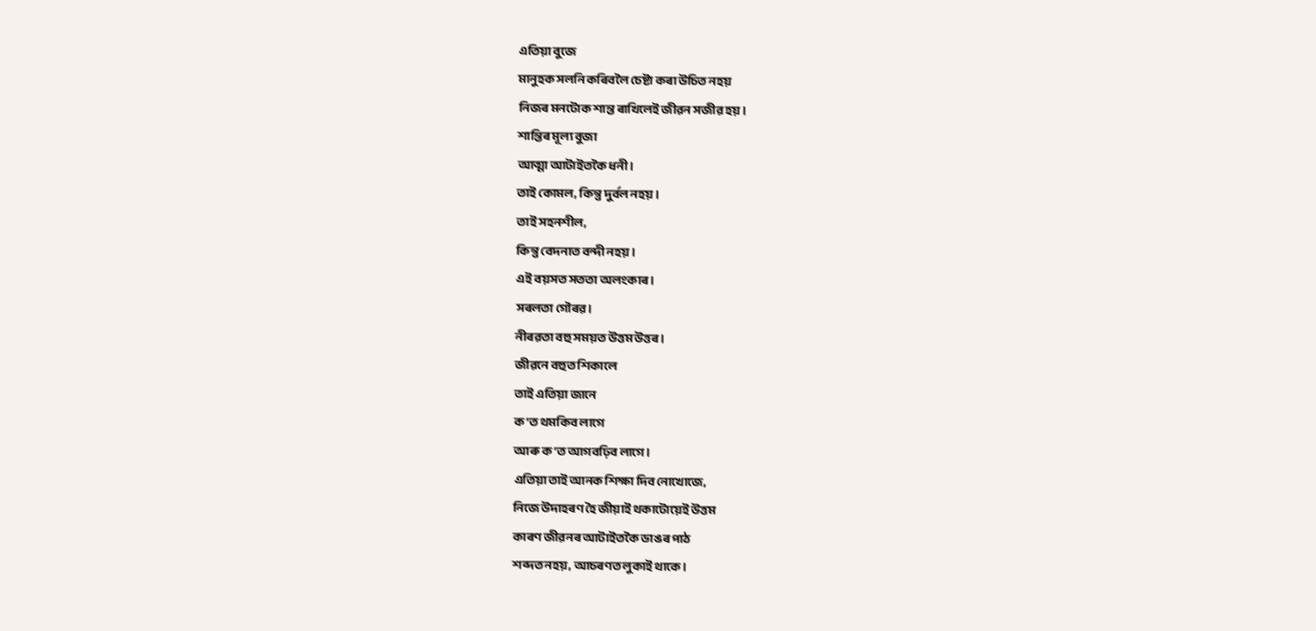এতিয়া বুজে
মানুহক সলনি কৰিবলৈ চেষ্টা কৰা উচিত নহয়
নিজৰ মনটোক শান্ত ৰাখিলেই জীৱন সজীৱ হয়।
শান্তিৰ মূল্য বুজা
আত্মা আটাইতকৈ ধনী।
তাই কোমল, কিন্তু দুৰ্বল নহয়।
তাই সহনশীল,
কিন্তু বেদনাত বন্দী নহয়।
এই বয়সত সততা অলংকাৰ।
সৰলতা গৌৰৱ।
নীৰৱতা বহু সময়ত উত্তম উত্তৰ।
জীৱনে বহুত শিকালে
তাই এতিয়া জানে
ক’ত থমকিব লাগে
আৰু ক’ত আগবঢ়িব লাগে।
এতিয়া তাই আনক শিক্ষা দিব নোখোজে,
নিজে উদাহৰণ হৈ জীয়াই থকাটোয়েই উত্তম
কাৰণ জীৱনৰ আটাইতকৈ ডাঙৰ পাঠ
শব্দত নহয়, আচৰণত লুকাই থাকে।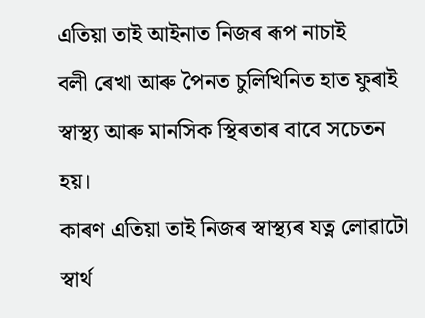এতিয়া তাই আইনাত নিজৰ ৰূপ নাচাই
বলী ৰেখা আৰু পৈনত চুলিখিনিত হাত ফুৰাই
স্বাস্থ্য আৰু মানসিক স্থিৰতাৰ বাবে সচেতন হয়।
কাৰণ এতিয়া তাই নিজৰ স্বাস্থ্যৰ যত্ন লোৱাটো
স্বাৰ্থ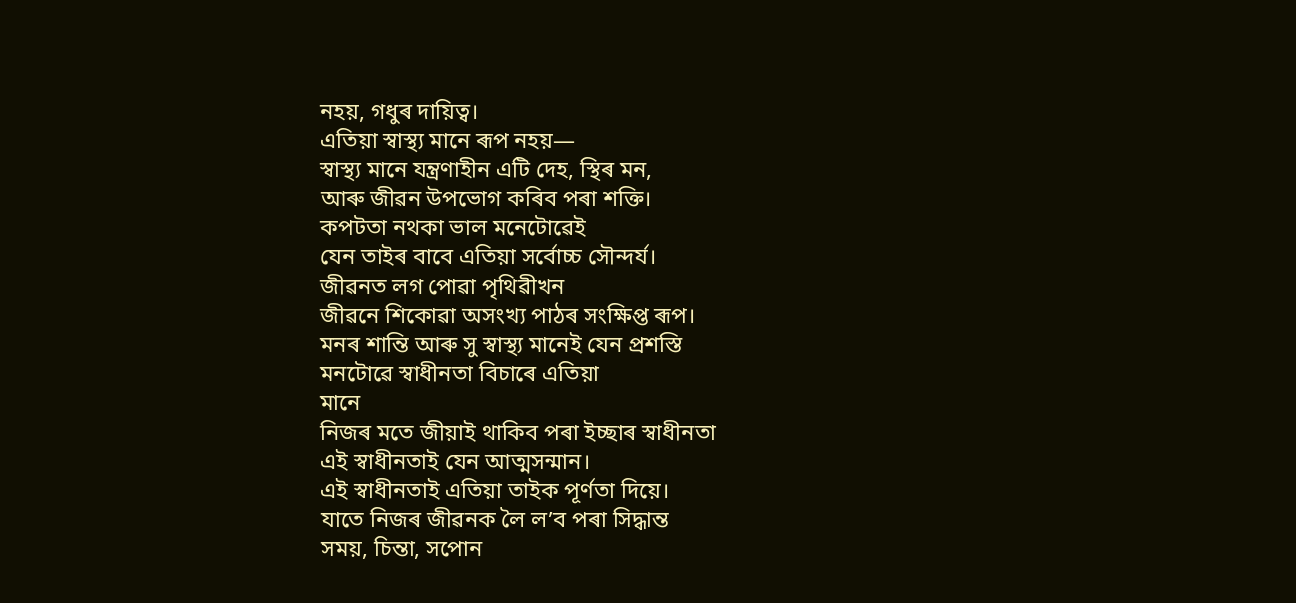নহয়, গধুৰ দায়িত্ব।
এতিয়া স্বাস্থ্য মানে ৰূপ নহয়—
স্বাস্থ্য মানে যন্ত্ৰণাহীন এটি দেহ, স্থিৰ মন,
আৰু জীৱন উপভোগ কৰিব পৰা শক্তি।
কপটতা নথকা ভাল মনেটোৱেই
যেন তাইৰ বাবে এতিয়া সৰ্বোচ্চ সৌন্দৰ্য।
জীৱনত লগ পোৱা পৃথিৱীখন
জীৱনে শিকোৱা অসংখ্য পাঠৰ সংক্ষিপ্ত ৰূপ।
মনৰ শান্তি আৰু সু স্বাস্থ্য মানেই যেন প্ৰশস্তি
মনটোৱে স্বাধীনতা বিচাৰে এতিয়া
মানে
নিজৰ মতে জীয়াই থাকিব পৰা ইচ্ছাৰ স্বাধীনতা
এই স্বাধীনতাই যেন আত্মসন্মান।
এই স্বাধীনতাই এতিয়া তাইক পূৰ্ণতা দিয়ে।
যাতে নিজৰ জীৱনক লৈ ল’ব পৰা সিদ্ধান্ত
সময়, চিন্তা, সপোন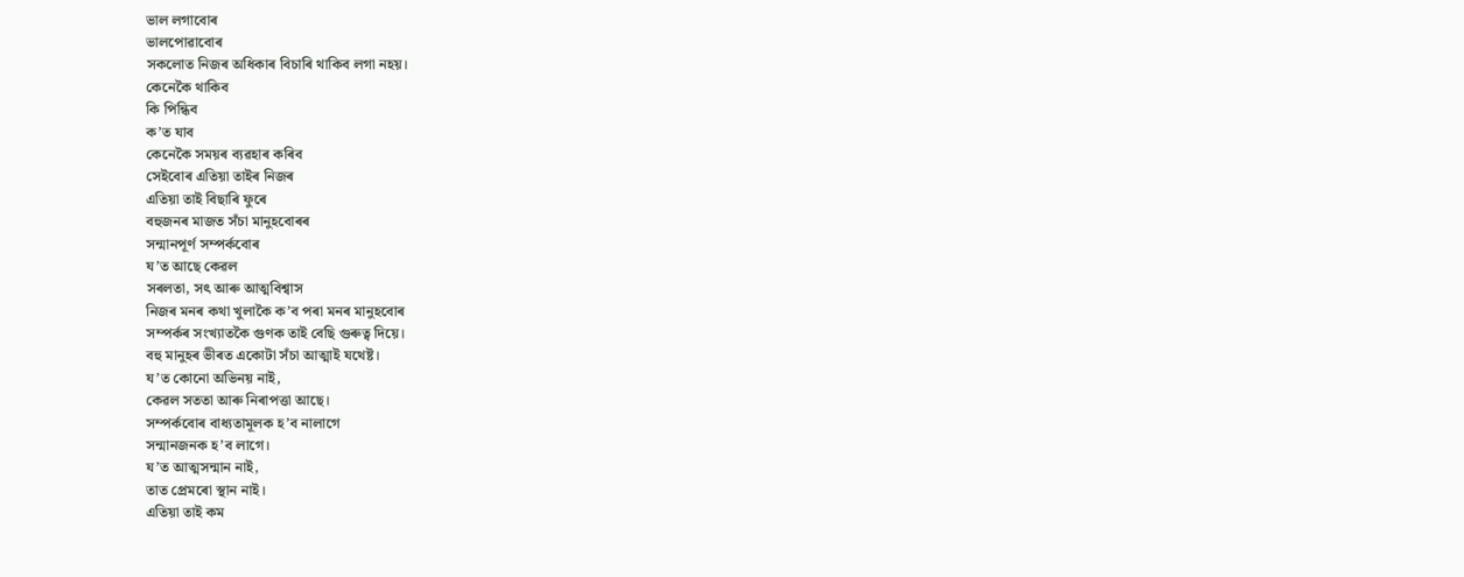ভাল লগাবোৰ
ভালপোৱাবোৰ
সকলোত নিজৰ অধিকাৰ বিচাৰি থাকিব লগা নহয়।
কেনেকৈ থাকিব
কি পিন্ধিব
ক’ত যাব
কেনেকৈ সময়ৰ ব্যৱহাৰ কৰিব
সেইবোৰ এতিয়া তাইৰ নিজৰ
এতিয়া তাই বিছাৰি ফুৰে
বহুজনৰ মাজত সঁচা মানুহবোৰৰ
সন্মানপূৰ্ণ সম্পৰ্কবোৰ
য’ত আছে কেৱল
সৰলতা, সৎ আৰু আত্মবিশ্বাস
নিজৰ মনৰ কথা খুলাকৈ ক’ব পৰা মনৰ মানুহবোৰ
সম্পৰ্কৰ সংখ্যাতকৈ গুণক তাই বেছি গুৰুত্ব দিয়ে।
বহু মানুহৰ ভীৰত একোটা সঁচা আত্মাই যথেষ্ট।
য’ত কোনো অভিনয় নাই,
কেৱল সততা আৰু নিৰাপত্তা আছে।
সম্পৰ্কবোৰ বাধ্যতামূলক হ’ব নালাগে
সন্মানজনক হ’ব লাগে।
য’ত আত্মসন্মান নাই,
তাত প্ৰেমৰো স্থান নাই।
এতিয়া তাই কম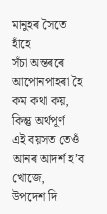মানুহৰ সৈতে হাঁহে
সঁচা অন্তৰৰে আপোনপাহৰা হৈ
কম কথা কয়, কিন্তু অৰ্থপূৰ্ণ
এই বয়সত তেওঁ আনৰ আদৰ্শ হ’ব খোজে,
উপদেশ দি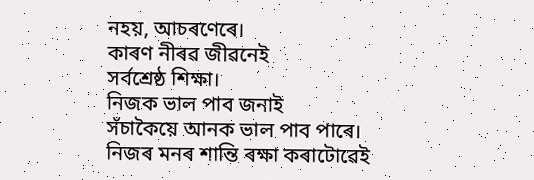নহয়, আচৰণেৰে।
কাৰণ নীৰৱ জীৱনেই
সৰ্বশ্ৰেষ্ঠ শিক্ষা।
নিজক ভাল পাব জনাই
সঁচাকৈয়ে আনক ভাল পাব পাৰে।
নিজৰ মনৰ শান্তি ৰক্ষা কৰাটোৱেই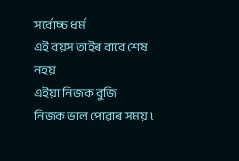সৰ্বোচ্চ ধৰ্ম
এই বয়স তাইৰ বাবে শেষ নহয়
এইয়া নিজক বুজি
নিজক ভাল পোৱাৰ সময় ৷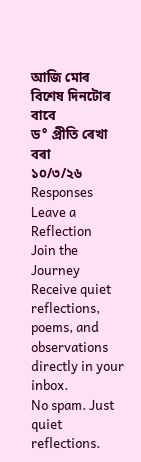আজি মোৰ বিশেষ দিনটোৰ বাবে
ড° প্ৰীতি ৰেখা বৰা
১০/৩/২৬
Responses
Leave a Reflection
Join the Journey
Receive quiet reflections, poems, and observations directly in your inbox.
No spam. Just quiet reflections.